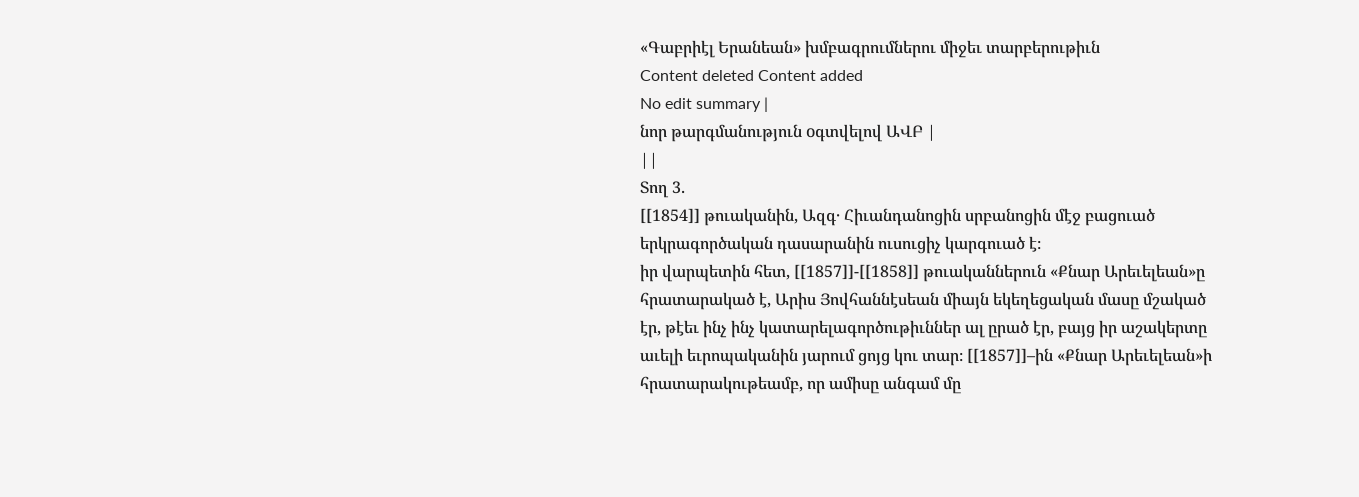«Գաբրիէլ Երանեան» խմբագրումներու միջեւ տարբերութիւն
Content deleted Content added
No edit summary |
նոր թարգմանություն oգտվելով ԱՎԲ |
||
Տող 3.
[[1854]] թուականին, Ազգ․ Հիւանդանոցին սրբանոցին մէջ բացուած երկրագործական դասարանին ուսուցիչ կարգուած է։
իր վարպետին հետ, [[1857]]-[[1858]] թուականներուն «Քնար Արեւելեան»ը հրատարակած է, Արիս Յովհաննէսեան միայն եկեղեցական մասը մշակած էր, թէեւ ինչ ինչ կատարելագործութիւններ ալ ըրած էր, բայց իր աշակերտը աւելի եւրոպականին յարում ցոյց կու տար։ [[1857]]–ին «Քնար Արեւելեան»ի հրատարակութեամբ, որ ամիսը անգամ մը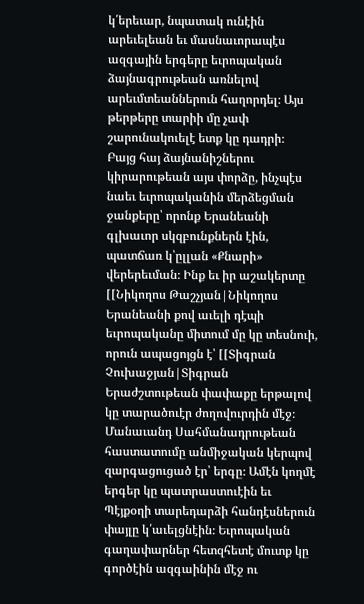կ՛երեւար, նպատակ ունէին արեւելեան եւ մասնաւորապէս ազգային երգերը եւրոպական ձայնագրութեան առնելով արեւմտեաններուն հաղորդել։ Այս թերթերը տարիի մը չափ շարունակուելէ ետք կը դադրի։
Բայց հայ ձայնանիշներու կիրարութեան այս փորձը, ինչպէս նաեւ եւրոպականին մերձեցման ջանքերը՝ որոնք Երանեանի գլխաւոր սկզբունքներն էին, պատճառ կ՝ըլլան «Քնարի» վերերեւման։ Ինք եւ իր աշակերտը [[Նիկողոս Թաշչյան|Նիկողոս
Երանեանի քով աւելի դէպի եւրոպականը միտում մը կը տեսնուի, որուն ապացոյցն է՝ [[Տիգրան Չուխաջյան|Տիգրան
Երաժշտութեան փափաքը երթալով կը տարածուէր ժողովուրդին մէջ։ Մանաւանդ Սահմանադրութեան հաստատումը անմիջական կերպով զարգացուցած էր՝ երգը։ Ամէն կողմէ երգեր կը պատրաստուէին եւ Պէյքօղի տարեդարձի հանդէսներուն փայլը կ՛աւելցնէին։ Եւրոպական գաղափարներ հետզհետէ մուտք կը գործէին ազգաինին մէջ ու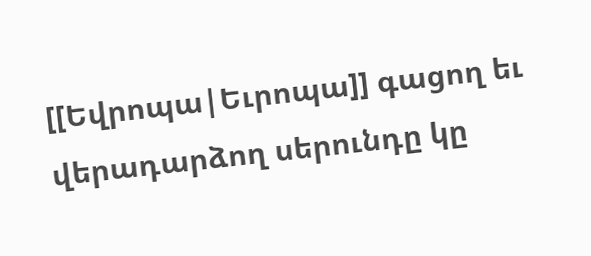[[Եվրոպա|Եւրոպա]] գացող եւ վերադարձող սերունդը կը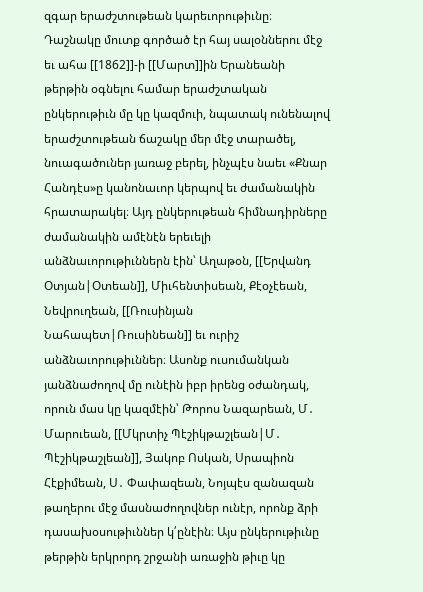զգար երաժշտութեան կարեւորութիւնը։ Դաշնակը մուտք գործած էր հայ սալօններու մէջ եւ ահա [[1862]]-ի [[Մարտ]]ին Երանեանի թերթին օգնելու համար երաժշտական ընկերութիւն մը կը կազմուի, նպատակ ունենալով երաժշտութեան ճաշակը մեր մէջ տարածել, նուագածուներ յառաջ բերել, ինչպէս նաեւ «Քնար Հանդէս»ը կանոնաւոր կերպով եւ ժամանակին հրատարակել։ Այդ ընկերութեան հիմնադիրները ժամանակին ամէնէն երեւելի անձնաւորութիւններն էին՝ Աղաթօն, [[Երվանդ Օտյան|Օտեան]], Միւհենտիսեան, Քէօչէեան, Նեվրուղեան, [[Ռուսինյան Նահապետ|Ռուսինեան]] եւ ուրիշ անձնաւորութիւններ։ Ասոնք ուսումանկան յանձնաժողով մը ունէին իբր իրենց օժանդակ, որուն մաս կը կազմէին՝ Թորոս Նազարեան, Մ․ Մարուեան, [[Մկրտիչ Պէշիկթաշլեան|Մ․ Պէշիկթաշլեան]], Յակոբ Ոսկան, Սրապիոն Հէքիմեան, Ս․ Փափազեան, Նոյպէս զանազան թաղերու մէջ մասնաժողովներ ունէր, որոնք ձրի դասախօսութիւններ կ՛ընէին։ Այս ընկերութիւնը թերթին երկրորդ շրջանի առաջին թիւը կը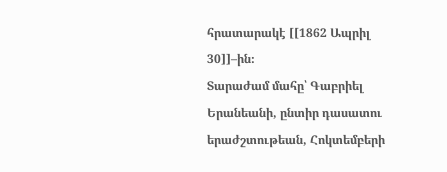հրատարակէ [[1862 Ապրիլ 30]]–ին։
Տարաժամ մահը՝ Գաբրիել Երանեանի, ընտիր դասատու երաժշտութեան, Հոկտեմբերի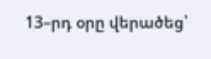13–րդ օրը վերածեց՝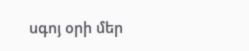սգոյ օրի մեր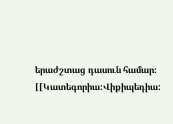երաժշտաց դասուն համար։
[[Կատեգորիա:Վիքիպեդիա: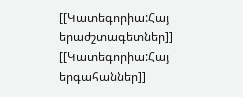[[Կատեգորիա:Հայ երաժշտագետներ]]
[[Կատեգորիա:Հայ երգահաններ]]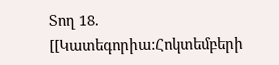Տող 18.
[[Կատեգորիա:Հոկտեմբերի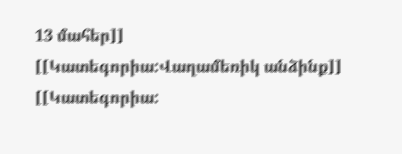13 մահեր]]
[[Կատեգորիա:Վաղամեռիկ անձինք]]
[[Կատեգորիա: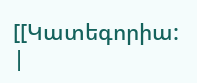[[Կատեգորիա:
|